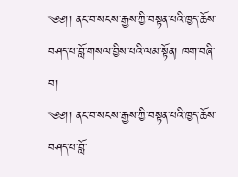༄༅།། ནང་བ་སངས་རྒྱས་ཀྱི་བསྟན་པའི་ཁྱད་ཆོས་བཤད་པ་བློ་གསལ་བྱིས་པའི་ལམ་སྟོན། ཁག་བཞི་བ།
༄༅།། ནང་བ་སངས་རྒྱས་ཀྱི་བསྟན་པའི་ཁྱད་ཆོས་བཤད་པ་བློ་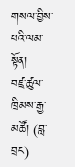གསལ་བྱིས་པའི་ལམ་སྟོན།
བཛྲ་ཚུལ་ཁྲིམས་རྒྱ་མཚོ། (བླ་བྲང)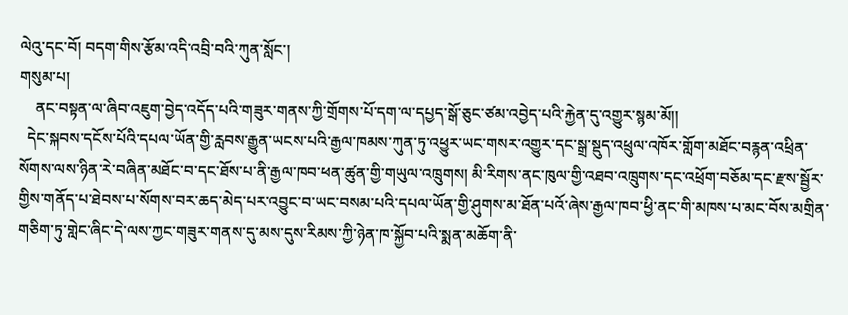ལེའུ་དང་བོ། བདག་གིས་རྩོམ་འདི་འབྲི་བའི་ཀུན་སློང་།
གསུམ་པ།
    ནང་བསྟན་ལ་ཞིབ་འཇུག་བྱེད་འདོད་པའི་གཟུར་གནས་ཀྱི་གྲོགས་པོ་དག་ལ་དཔྱད་སྒོ་ཅུང་ཙམ་འབྱེད་པའི་རྐྱེན་དུ་འགྱུར་སྙམ་མོ།།
  དེང་སྐབས་དངོས་པོའི་དཔལ་ཡོན་གྱི་རླབས་རྒྱུན་ཡངས་པའི་རྒྱལ་ཁམས་ཀུན་ཏུ་འཕྱུར་ཡང་གསར་འགྱུར་དང་སྒྲ་སྡུད་འཕྲུལ་འཁོར་གློག་མཐོང་བརྙན་འཕྲིན་སོགས་ལས་ཉིན་རེ་བཞིན་མཐོང་བ་དང་ཐོས་པ་ནི་རྒྱལ་ཁབ་ཕན་ཚུན་གྱི་གཡུལ་འཁྲུགས། མི་རིགས་ནང་ཁུལ་གྱི་འཐབ་འཁྲུགས་དང་འཕྲོག་བཅོམ་དང་རྫས་སྦྱོར་གྱིས་གནོད་པ་ཐེབས་པ་སོགས་བར་ཆད་མེད་པར་འབྱུང་བ་ཡང་བསམ་པའི་དཔལ་ཡོན་གྱི་ཤུགས་མ་ཐོན་པའོ་ཞེས་རྒྱལ་ཁབ་ཕྱི་ནང་གི་མཁས་པ་མང་བོས་མགྲིན་གཅིག་ཏུ་གླེང་ཞིང་དེ་ལས་ཀྱང་གཟུར་གནས་དུ་མས་དུས་རིམས་ཀྱི་ཉེན་ཁ་སྐྱོབ་པའི་སྨན་མཆོག་ནི་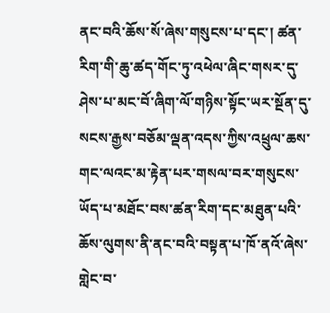ནང་བའི་ཆོས་སོ་ཞེས་གསུངས་པ་དང་། ཚན་རིག་གི་ཆུ་ཚད་གོང་ཏུ་འཕེལ་ཞིང་གསར་དུ་ཤེས་པ་མང་བོ་ཞིག་ལོ་གཉིས་སྟོང་ཡར་སྔོན་དུ་སངས་རྒྱས་བཅོམ་ལྡན་འདས་ཀྱིས་འཕྲུལ་ཆས་གང་ལའང་མ་རྟེན་པར་གསལ་བར་གསུངས་ཡོད་པ་མཐོང་བས་ཚན་རིག་དང་མཐུན་པའི་ཆོས་ལུགས་ནི་ནང་བའི་བསྟན་པ་ཁོ་ནའོ་ཞེས་གླེང་བ་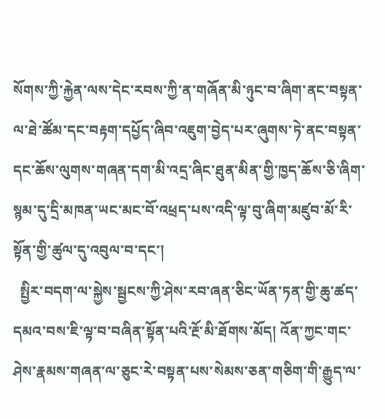སོགས་ཀྱི་རྐྱེན་ལས་དེང་རབས་ཀྱི་ན་གཞོན་མི་ཉུང་བ་ཞིག་ནང་བསྟན་ལ་ཐེ་ཚོམ་དང་བརྟག་དཔྱོད་ཞིབ་འཇུག་བྱེད་པར་ཞུགས་ཏེ་ནང་བསྟན་དང་ཆོས་ལུགས་གཞན་དག་མི་འདྲ་ཞིང་ཐུན་མིན་གྱི་ཁྱད་ཆོས་ཅི་ཞིག་སྙམ་དུ་དྲི་མཁན་ཡང་མང་བོ་འཕྲད་པས་འདི་ལྟ་བུ་ཞིག་མཛུབ་མོ་རི་སྟོན་གྱི་ཚུལ་དུ་འབུལ་བ་དང་།
  སྤྱིར་བདག་ལ་སྐྱེས་སྦྱངས་ཀྱི་ཤེས་རབ་ཞན་ཅིང་ཡོན་ཏན་གྱི་ཆུ་ཚད་དམའ་བས་ཇི་ལྟ་བ་བཞིན་སྟོན་པའི་རྔོ་མི་ཐོགས་མོད། འོན་ཀྱང་གང་ཤེས་རྣམས་གཞན་ལ་ཅུང་རེ་བསྟན་པས་སེམས་ཅན་གཅིག་གི་རྒྱུད་ལ་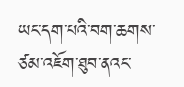ཡང་དག་པའི་བག་ཆགས་ཙམ་འཇོག་ཐུབ་ནའང་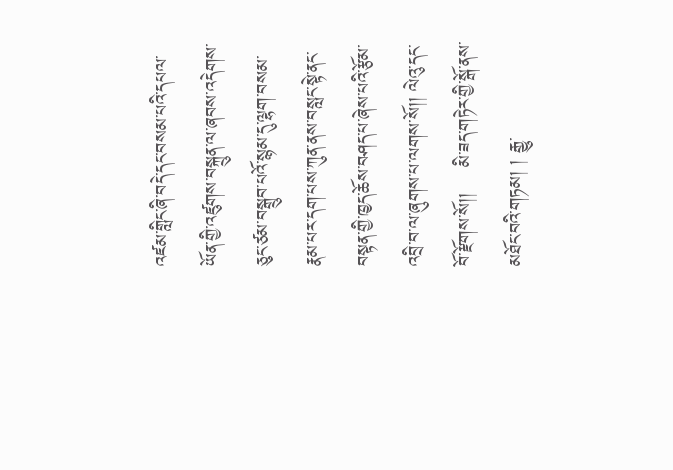འཛམ་གླིང་ཞི་བདེ་དང་བསམ་པའི་དཔལ་ཡོན་གྱི་འཛུགས་བསྐྲུན་ལ་ཞབས་འདེགས་ཅུང་ཙམ་བསྒྲུབ་པའོ་སྙམ་དུ་ལྷག་བསམ་རྣམ་པར་དག་པས་ཀུན་ནས་བསླང་སྟེ་ནང་བསྟན་གྱི་ཁྱད་ཆོས་བཤད་པ་ཞེས་པའི་རྩོམ་འབྲི་བ་ལ་ཞུགས་པ་ལགས་སོ།། ལེའུ་དང་བོ་རྫོགས་སོ།།    མི་ཟད་གཏེར་གྱི་སྒོ་ནས་མཐོང་བའི་གཏམ། ། རྒྱུ་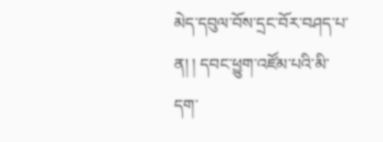མེད་དབུལ་བོས་དྲང་བོར་བཤད་པ་ན། ། དབང་ཕྱུག་འཛོམ་པའི་མི་དག་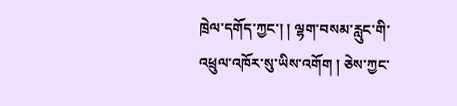ཁྲེལ་དགོད་ཀྱང་། ། ལྷག་བསམ་རླུང་གི་འཕྲུལ་འཁོར་སུ་ཡིས་འགོག ། ཅེས་ཀྱང་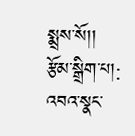སྨྲས་སོ།།
རྩོམ་སྒྲིག་པ།:   འབའ་སྣང་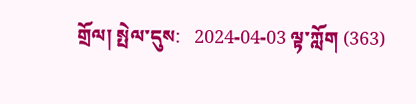གྲོལ། སྤེལ་དུས:   2024-04-03 ལྟ་ཀློག (363)